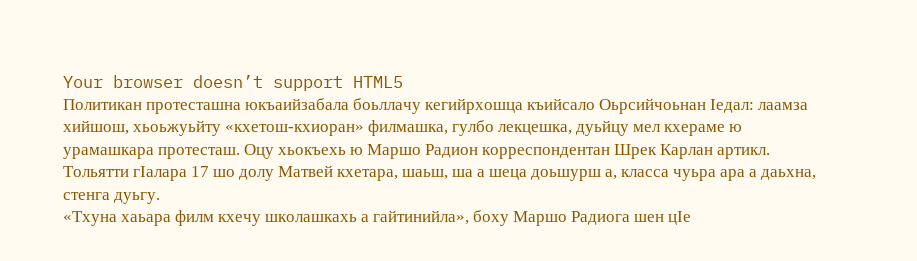Your browser doesn’t support HTML5
Политикан протесташна юкъаийзабала боьллачу кегийрхошца къийсало Оьрсийчоьнан Iедал: лаамза хийшош, хьоьжуьйту «кхетош-кхиоран» филмашка, гулбо лекцешка, дуьйцу мел кхераме ю урамашкара протесташ. Оцу хьокъехь ю Маршо Радион корреспондентан Шрек Карлан артикл.
Тольятти гIалара 17 шо долу Матвей кхетара, шаьш, ша а шеца доьшурш а, класса чуьра ара а даьхна, стенга дуьгу.
«Тхуна хаьара филм кхечу школашкахь а гайтинийла», боху Маршо Радиога шен цIе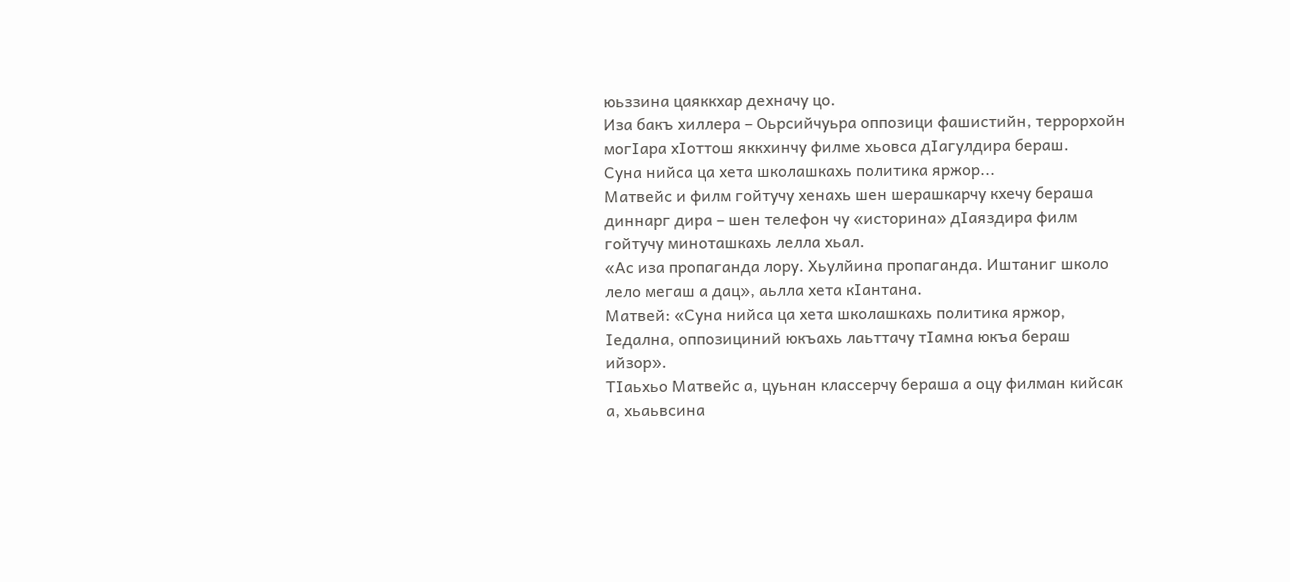юьззина цаяккхар дехначу цо.
Иза бакъ хиллера – Оьрсийчуьра оппозици фашистийн, террорхойн могIара хIоттош яккхинчу филме хьовса дIагулдира бераш.
Суна нийса ца хета школашкахь политика яржор...
Матвейс и филм гойтучу хенахь шен шерашкарчу кхечу бераша диннарг дира – шен телефон чу «историна» дIаяздира филм гойтучу миноташкахь лелла хьал.
«Ас иза пропаганда лору. Хьулйина пропаганда. Иштаниг школо лело мегаш а дац», аьлла хета кIантана.
Матвей: «Суна нийса ца хета школашкахь политика яржор, Iедална, оппозициний юкъахь лаьттачу тIамна юкъа бераш ийзор».
ТIаьхьо Матвейс а, цуьнан классерчу бераша а оцу филман кийсак а, хьаьвсина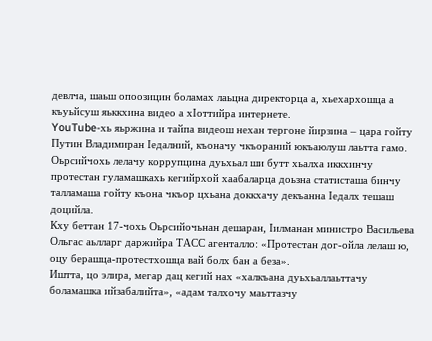девлча, шаьш опоозицин боламах лаьцна директорца а, хьехархошца а къуьйсуш яьккхина видео а хIоттийра интернете.
YouTube-хь яьржина и тайпа видеош нехан тергоне йирзина – цара гойту Путин Владимиран Iедалний, къоначу чкъораний юкъаюлуш лаьтта гамо.
Оьрсийчохь лелачу коррупцина дуьхьал ши бутт хьалха иккхинчу протестан гуламашкахь кегийрхой хаабаларца доьзна статисташа бинчу талламаша гойту къона чкъор цхьана доккхачу декъанна Iедалх тешаш доцийла.
Кху беттан 17-чохь Оьрсийочьнан дешаран, Iилманан министро Васильева Ольгас аьлларг даржийра ТАСС агенталло: «Протестан дог-ойла лелаш ю, оцу берашца-протестхошца вай болх бан а беза».
Иштта, цо элира, мегар дац кегий нах «халкъана дуьхьаллаьттачу боламашка ийзабалийта», «адам талхочу маьттазчу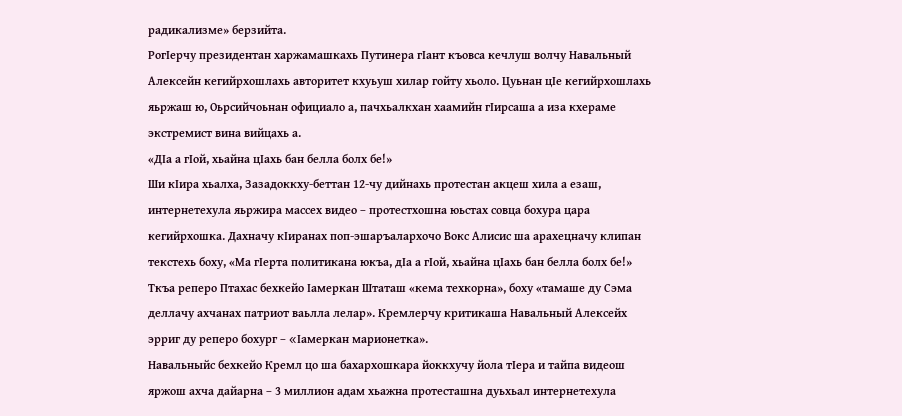радикализме» берзийта.
РогIерчу президентан харжамашкахь Путинера гIант къовса кечлуш волчу Навальный Алексейн кегийрхошлахь авторитет кхуьуш хилар гойту хьоло. Цуьнан цIе кегийрхошлахь яьржаш ю, Оьрсийчоьнан официало а, пачхьалкхан хаамийн гIирсаша а иза кхераме экстремист вина вийцахь а.
«ДIа а гIой, хьайна цIахь бан белла болх бе!»
Ши кIира хьалха, Зазадоккху-беттан 12-чу дийнахь протестан акцеш хила а езаш, интернетехула яьржира массех видео – протестхошна юьстах совца бохура цара кегийрхошка. Дахначу кIиранах поп-эшаръалархочо Вокс Алисис ша арахецначу клипан текстехь боху, «Ма гIерта политикана юкъа, дIа а гIой, хьайна цIахь бан белла болх бе!»
Ткъа реперо Птахас бехкейо Iамеркан Штаташ «кема техкорна», боху «тамаше ду Сэма деллачу ахчанах патриот ваьлла лелар». Кремлерчу критикаша Навальный Алексейх эрриг ду реперо бохург – «Iамеркан марионетка».
Навальныйс бехкейо Кремл цо ша бахархошкара йоккхучу йола тIера и тайпа видеош яржош ахча дайарна – 3 миллион адам хьажна протесташна дуьхьал интернетехула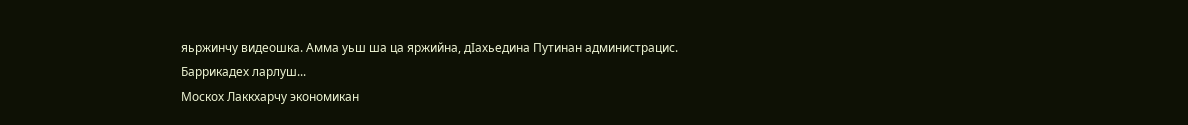яьржинчу видеошка. Амма уьш ша ца яржийна, дIахьедина Путинан администрацис.
Баррикадех ларлуш...
Москох Лаккхарчу экономикан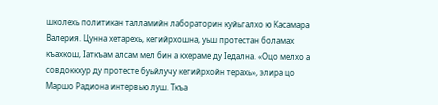школехь политикан талламийн лабораторин куйьгалхо ю Касамара Валерия. Цунна хетарехь, кегийрхошна, уьш протестан боламах къахкош, Iаткъам алсам мел бин а кхераме ду Iедална. «Оцо мелхо а совдоккхур ду протесте буьйлучу кегийрхойн терахь», элира цо Маршо Радиона интервью луш. Ткъа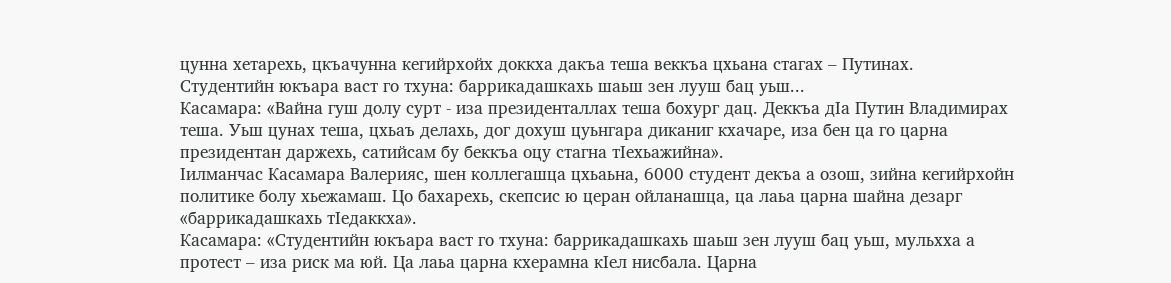цунна хетарехь, цкъачунна кегийрхойх доккха дакъа теша веккъа цхьана стагах – Путинах.
Студентийн юкъара васт го тхуна: баррикадашкахь шаьш зен лууш бац уьш...
Касамара: «Вайна гуш долу сурт - иза президенталлах теша бохург дац. Деккъа дIа Путин Владимирах теша. Уьш цунах теша, цхьаъ делахь, дог дохуш цуьнгара диканиг кхачаре, иза бен ца го царна президентан даржехь, сатийсам бу беккъа оцу стагна тIехьажийна».
Iилманчас Касамара Валерияс, шен коллегашца цхьаьна, 6000 студент декъа а озош, зийна кегийрхойн политике болу хьежамаш. Цо бахарехь, скепсис ю церан ойланашца, ца лаьа царна шайна дезарг «баррикадашкахь тIедаккха».
Касамара: «Студентийн юкъара васт го тхуна: баррикадашкахь шаьш зен лууш бац уьш, мульхха а протест – иза риск ма юй. Ца лаьа царна кхерамна кIел нисбала. Царна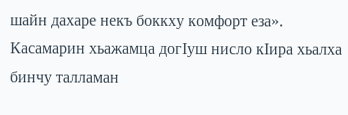шайн дахаре некъ боккху комфорт еза».
Касамарин хьажамца догIуш нисло кIира хьалха бинчу талламан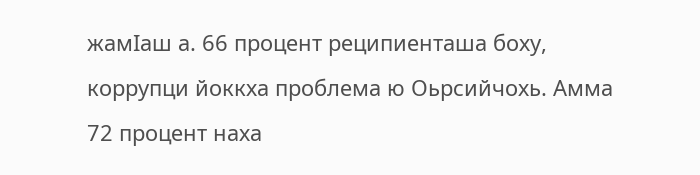жамIаш а. 66 процент реципиенташа боху, коррупци йоккха проблема ю Оьрсийчохь. Амма 72 процент наха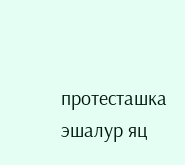протесташка эшалур яц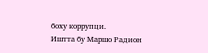боху коррупци.
Иштта бу Маршо Радион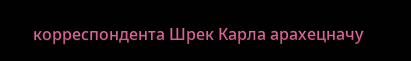корреспондента Шрек Карла арахецначу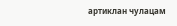артиклан чулацам